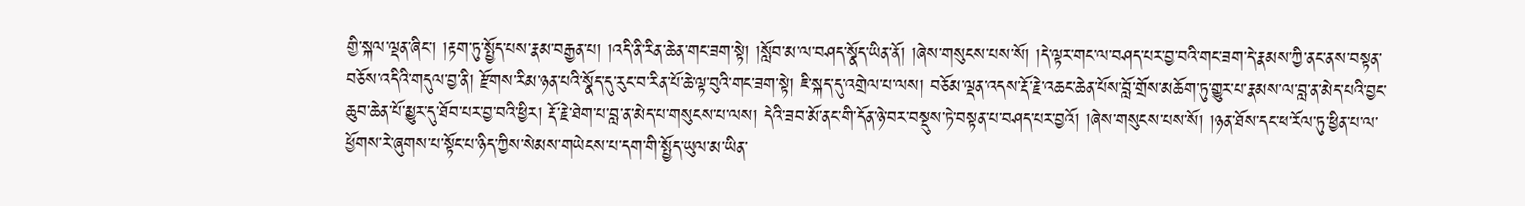གྱི་སྐལ་ལྡན་ཞིང་། །རྟག་ཏུ་སྤྱོད་པས་རྣམ་བརྒྱན་པ། །འདི་ནི་རིན་ཆེན་གང་ཟག་སྟེ། །སློབ་མ་ལ་བཤད་སྣོད་ཡིན་ནོ། །ཞེས་གསུངས་པས་སོ། །དེ་ལྟར་གང་ལ་བཤད་པར་བྱ་བའི་གང་ཟག་དེ་རྣམས་ཀྱི་ནང་ནས་བསྟན་བཅོས་འདིའི་གདུལ་བྱ་ནི། རྫོགས་རིམ་ཉན་པའི་སྣོད་དུ་རུང་བ་རིན་པོ་ཆེ་ལྟ་བུའི་གང་ཟག་སྟེ། ཇི་སྐད་དུ་འགྲེལ་པ་ལས། བཅོམ་ལྡན་འདས་རྡོ་རྗེ་འཆང་ཆེན་པོས་བློ་གྲོས་མཆོག་ཏུ་གྱུར་པ་རྣམས་ལ་བླ་ན་མེད་པའི་བྱང་ཆུབ་ཆེན་པོ་མྱུར་དུ་ཐོབ་པར་བྱ་བའི་ཕྱིར། རྡོ་རྗེ་ཐེག་པ་བླ་ན་མེད་པ་གསུངས་པ་ལས། དེའི་ཟབ་མོ་ནང་གི་དོན་ཉེ་བར་བསྡུས་ཏེ་བསྟན་པ་བཤད་པར་བྱའོ། །ཞེས་གསུངས་པས་སོ། །ཉན་ཐོས་དང་ཕ་རོལ་ཏུ་ཕྱིན་པ་ལ་ཕྱོགས་རེ་ཞུགས་པ་སྟོང་པ་ཉིད་ཀྱིས་སེམས་གཡེངས་པ་དག་གི་སྤྱོད་ཡུལ་མ་ཡིན་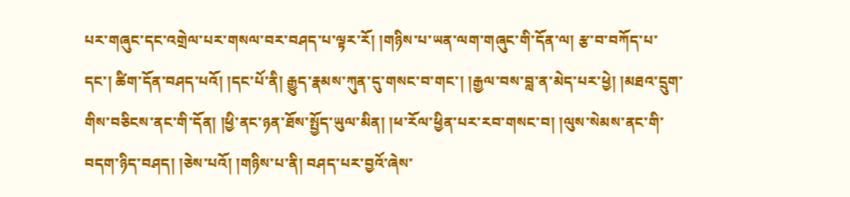པར་གཞུང་དང་འགྲེལ་པར་གསལ་བར་བཤད་པ་ལྟར་རོ། །གཉིས་པ་ཡན་ལག་གཞུང་གི་དོན་ལ། རྩ་བ་བཀོད་པ་དང་། ཚིག་དོན་བཤད་པའོ། །དང་པོ་ནི། རྒྱུད་རྣམས་ཀུན་དུ་གསང་བ་གང་། །རྒྱལ་བས་བླ་ན་མེད་པར་ཕྱེ། །མཐའ་དྲུག་གིས་བཅིངས་ནང་གི་དོན། །ཕྱི་ནང་ཉན་ཐོས་སྤྱོད་ཡུལ་མིན། །ཕ་རོལ་ཕྱིན་པར་རབ་གསང་བ། །ལུས་སེམས་ནང་གི་བདག་ཉིད་བཤད། །ཅེས་པའོ། །གཉིས་པ་ནི། བཤད་པར་བྱའོ་ཞེས་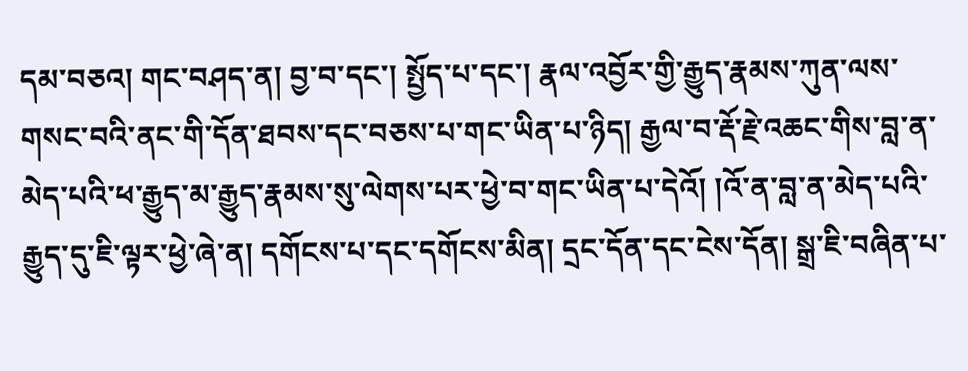དམ་བཅའ། གང་བཤད་ན། བྱ་བ་དང་། སྤྱོད་པ་དང་། རྣལ་འབྱོར་གྱི་རྒྱུད་རྣམས་ཀུན་ལས་གསང་བའི་ནང་གི་དོན་ཐབས་དང་བཅས་པ་གང་ཡིན་པ་ཉིད། རྒྱལ་བ་རྡོ་རྗེ་འཆང་གིས་བླ་ན་མེད་པའི་ཕ་རྒྱུད་མ་རྒྱུད་རྣམས་སུ་ལེགས་པར་ཕྱེ་བ་གང་ཡིན་པ་དེའོ། །འོ་ན་བླ་ན་མེད་པའི་རྒྱུད་དུ་ཇི་ལྟར་ཕྱེ་ཞེ་ན། དགོངས་པ་དང་དགོངས་མིན། དྲང་དོན་དང་ངེས་དོན། སྒྲ་ཇི་བཞིན་པ་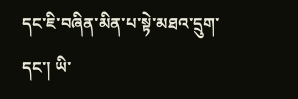དང་ཇི་བཞིན་མིན་པ་སྟེ་མཐའ་དྲུག་དང་། ཡི་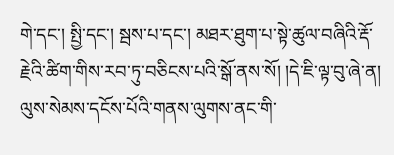གེ་དང་། སྤྱི་དང་། སྦས་པ་དང་། མཐར་ཐུག་པ་སྟེ་ཚུལ་བཞིའི་རྡོ་རྗེའི་ཚིག་གིས་རབ་ཏུ་བཅིངས་པའི་སྒོ་ནས་སོ། །དེ་ཇི་ལྟ་བུ་ཞེ་ན། ལུས་སེམས་དངོས་པོའི་གནས་ལུགས་ནང་གི་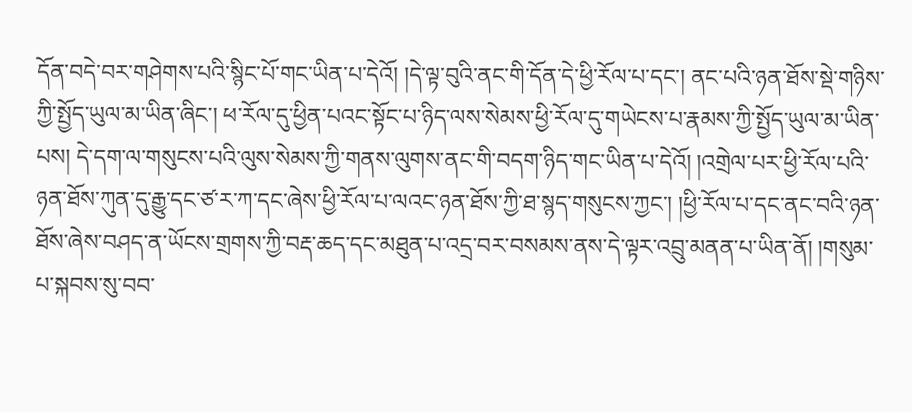དོན་བདེ་བར་གཤེགས་པའི་སྙིང་པོ་གང་ཡིན་པ་དེའོ། །དེ་ལྟ་བུའི་ནང་གི་དོན་དེ་ཕྱི་རོལ་པ་དང་། ནང་པའི་ཉན་ཐོས་སྡེ་གཉིས་ཀྱི་སྤྱོད་ཡུལ་མ་ཡིན་ཞིང་། ཕ་རོལ་དུ་ཕྱིན་པའང་སྟོང་པ་ཉིད་ལས་སེམས་ཕྱི་རོལ་དུ་གཡེངས་པ་རྣམས་ཀྱི་སྤྱོད་ཡུལ་མ་ཡིན་པས། དེ་དག་ལ་གསུངས་པའི་ལུས་སེམས་ཀྱི་གནས་ལུགས་ནང་གི་བདག་ཉིད་གང་ཡིན་པ་དེའོ། །འགྲེལ་པར་ཕྱི་རོལ་པའི་ཉན་ཐོས་ཀུན་དུ་རྒྱུ་དང་ཙ་ར་ཀ་དང་ཞེས་ཕྱི་རོལ་པ་ལའང་ཉན་ཐོས་ཀྱི་ཐ་སྙད་གསུངས་ཀྱང་། །ཕྱི་རོལ་པ་དང་ནང་བའི་ཉན་ཐོས་ཞེས་བཤད་ན་ཡོངས་གྲགས་ཀྱི་བརྡ་ཆད་དང་མཐུན་པ་འདྲ་བར་བསམས་ནས་དེ་ལྟར་འབྲུ་མནན་པ་ཡིན་ནོ། །གསུམ་པ་སྐབས་སུ་བབ་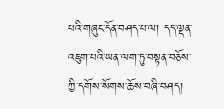པའི་གཞུང་དོན་བཤད་པ་ལ། དད་ལྡན་འཇུག་པའི་ཡན་ལག་ཏུ་བསྟན་བཅོས་ཀྱི་དགོས་སོགས་ཆོས་བཞི་བཤད།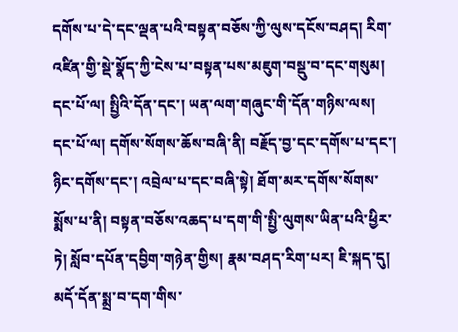དགོས་པ་དེ་དང་ལྡན་པའི་བསྟན་བཅོས་ཀྱི་ལུས་དངོས་བཤད། རིག་འཛིན་གྱི་སྡེ་སྣོད་ཀྱི་ངེས་པ་བསྟན་པས་མཇུག་བསྡུ་བ་དང་གསུམ། དང་པོ་ལ། སྤྱིའི་དོན་དང་། ཡན་ལག་གཞུང་གི་དོན་གཉིས་ལས། དང་པོ་ལ། དགོས་སོགས་ཆོས་བཞི་ནི། བརྗོད་བྱ་དང་དགོས་པ་དང་། ཉིང་དགོས་དང་། འབྲེལ་པ་དང་བཞི་སྟེ། ཐོག་མར་དགོས་སོགས་སྨོས་པ་ནི། བསྟན་བཅོས་འཆད་པ་དག་གི་སྤྱི་ལུགས་ཡིན་པའི་ཕྱིར་ཏེ། སློབ་དཔོན་དབྱིག་གཉེན་གྱིས། རྣམ་བཤད་རིག་པར། ཇི་སྐད་དུ། མདོ་དོན་སྨྲ་བ་དག་གིས་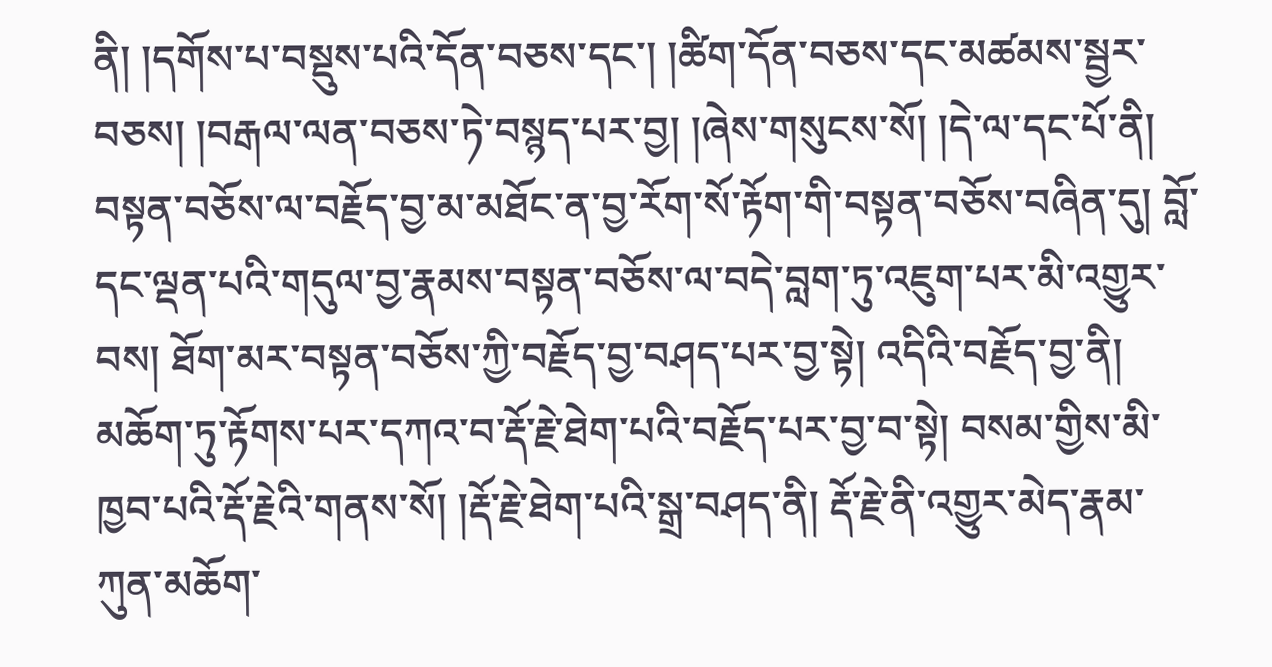ནི། །དགོས་པ་བསྡུས་པའི་དོན་བཅས་དང་། །ཚིག་དོན་བཅས་དང་མཚམས་སྦྱར་བཅས། །བརྒལ་ལན་བཅས་ཏེ་བསྙད་པར་བྱ། །ཞེས་གསུངས་སོ། །དེ་ལ་དང་པོ་ནི། བསྟན་བཅོས་ལ་བརྗོད་བྱ་མ་མཐོང་ན་བྱ་རོག་སོ་རྟོག་གི་བསྟན་བཅོས་བཞིན་དུ། བློ་དང་ལྡན་པའི་གདུལ་བྱ་རྣམས་བསྟན་བཅོས་ལ་བདེ་བླག་ཏུ་འཇུག་པར་མི་འགྱུར་བས། ཐོག་མར་བསྟན་བཅོས་ཀྱི་བརྗོད་བྱ་བཤད་པར་བྱ་སྟེ། འདིའི་བརྗོད་བྱ་ནི། མཆོག་ཏུ་རྟོགས་པར་དཀའ་བ་རྡོ་རྗེ་ཐེག་པའི་བརྗོད་པར་བྱ་བ་སྟེ། བསམ་གྱིས་མི་ཁྱབ་པའི་རྡོ་རྗེའི་གནས་སོ། །རྡོ་རྗེ་ཐེག་པའི་སྒྲ་བཤད་ནི། རྡོ་རྗེ་ནི་འགྱུར་མེད་རྣམ་ཀུན་མཆོག་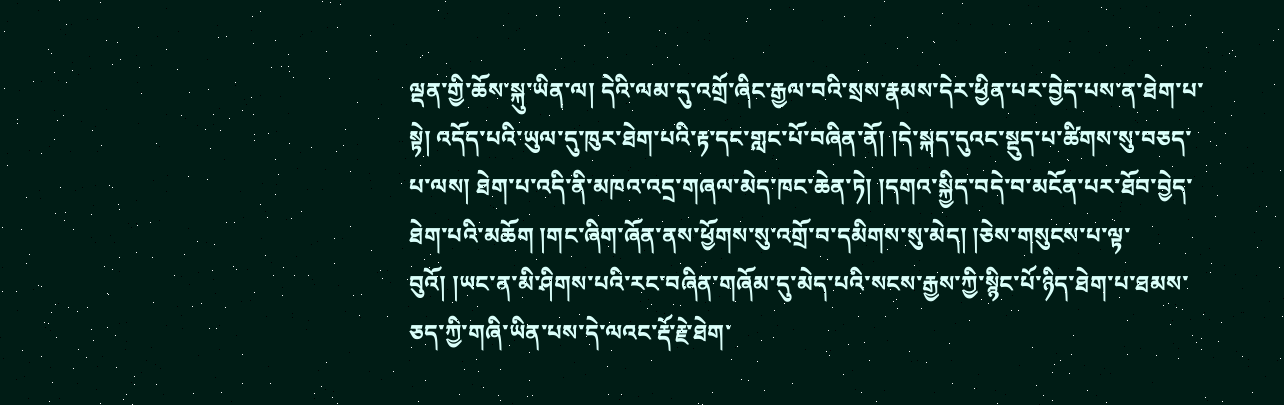ལྡན་གྱི་ཆོས་སྐུ་ཡིན་ལ། དེའི་ལམ་དུ་འགྲོ་ཞིང་རྒྱལ་བའི་སྲས་རྣམས་དེར་ཕྱིན་པར་བྱེད་པས་ན་ཐེག་པ་སྟེ། འདོད་པའི་ཡུལ་དུ་ཁུར་ཐེག་པའི་རྟ་དང་གླང་པོ་བཞིན་ནོ། །དེ་སྐད་དུའང་སྡུད་པ་ཚིགས་སུ་བཅད་པ་ལས། ཐེག་པ་འདི་ནི་མཁའ་འདྲ་གཞལ་མེད་ཁང་ཆེན་ཏེ། །དགའ་སྐྱིད་བདེ་བ་མངོན་པར་ཐོབ་བྱེད་ཐེག་པའི་མཆོག །གང་ཞིག་ཞོན་ནས་ཕྱོགས་སུ་འགྲོ་བ་དམིགས་སུ་མེད། །ཅེས་གསུངས་པ་ལྟ་བུའོ། །ཡང་ན་མི་ཤིགས་པའི་རང་བཞིན་གཞོམ་དུ་མེད་པའི་སངས་རྒྱས་ཀྱི་སྙིང་པོ་ཉིད་ཐེག་པ་ཐམས་ཅད་ཀྱི་གཞི་ཡིན་པས་དེ་ལའང་རྡོ་རྗེ་ཐེག་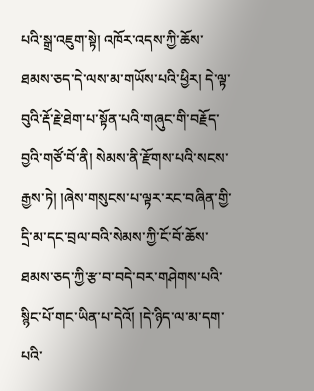པའི་སྒྲ་འཇུག་སྟེ། འཁོར་འདས་ཀྱི་ཆོས་ཐམས་ཅད་དེ་ལས་མ་གཡོས་པའི་ཕྱིར། དེ་ལྟ་བུའི་རྡོ་རྗེ་ཐེག་པ་སྟོན་པའི་གཞུང་གི་བརྗོད་བྱའི་གཙོ་བོ་ནི། སེམས་ནི་རྫོགས་པའི་སངས་རྒྱས་ཏེ། །ཞེས་གསུངས་པ་ལྟར་རང་བཞིན་གྱི་དྲི་མ་དང་བྲལ་བའི་སེམས་ཀྱི་ངོ་བོ་ཆོས་ཐམས་ཅད་ཀྱི་རྩ་བ་བདེ་བར་གཤེགས་པའི་སྙིང་པོ་གང་ཡིན་པ་དེའོ། །དེ་ཉིད་ལ་མ་དག་པའི་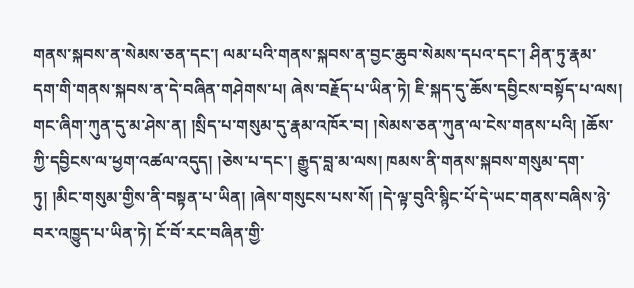གནས་སྐབས་ན་སེམས་ཅན་དང་། ལམ་པའི་གནས་སྐབས་ན་བྱང་ཆུབ་སེམས་དཔའ་དང་། ཤིན་ཏུ་རྣམ་དག་གི་གནས་སྐབས་ན་དེ་བཞིན་གཤེགས་པ། ཞེས་བརྗོད་པ་ཡིན་ཏེ། ཇི་སྐད་དུ་ཆོས་དབྱིངས་བསྟོད་པ་ལས། གང་ཞིག་ཀུན་དུ་མ་ཤེས་ན། །སྲིད་པ་གསུམ་དུ་རྣམ་འཁོར་བ། །སེམས་ཅན་ཀུན་ལ་ངེས་གནས་པའི། །ཆོས་ཀྱི་དབྱིངས་ལ་ཕྱག་འཚལ་འདུད། །ཅེས་པ་དང་། རྒྱུད་བླ་མ་ལས། ཁམས་ནི་གནས་སྐབས་གསུམ་དག་ཏུ། །མིང་གསུམ་གྱིས་ནི་བསྟན་པ་ཡིན། །ཞེས་གསུངས་པས་སོ། །དེ་ལྟ་བུའི་སྙིང་པོ་དེ་ཡང་གནས་བཞིས་ཉེ་བར་འཁྱུད་པ་ཡིན་ཏེ། ངོ་བོ་རང་བཞིན་གྱི་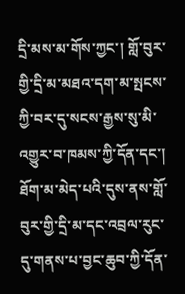དྲི་མས་མ་གོས་ཀྱང་། གློ་བུར་གྱི་དྲི་མ་མཐའ་དག་མ་སྤངས་ཀྱི་བར་དུ་སངས་རྒྱས་སུ་མི་འགྱུར་བ་ཁམས་ཀྱི་དོན་དང་། ཐོག་མ་མེད་པའི་དུས་ནས་གློ་བུར་གྱི་དྲི་མ་དང་འབྲལ་རུང་དུ་གནས་པ་བྱང་ཆུབ་ཀྱི་དོན་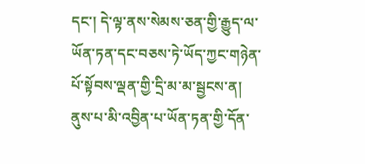དང་། དེ་ལྟ་ནས་སེམས་ཅན་གྱི་རྒྱུད་ལ་ཡོན་ཏན་དང་བཅས་ཏེ་ཡོད་ཀྱང་གཉེན་པོ་སྟོབས་ལྡན་གྱི་དྲི་མ་མ་སྦྱངས་ན། ནུས་པ་མི་འབྱིན་པ་ཡོན་ཏན་གྱི་དོན་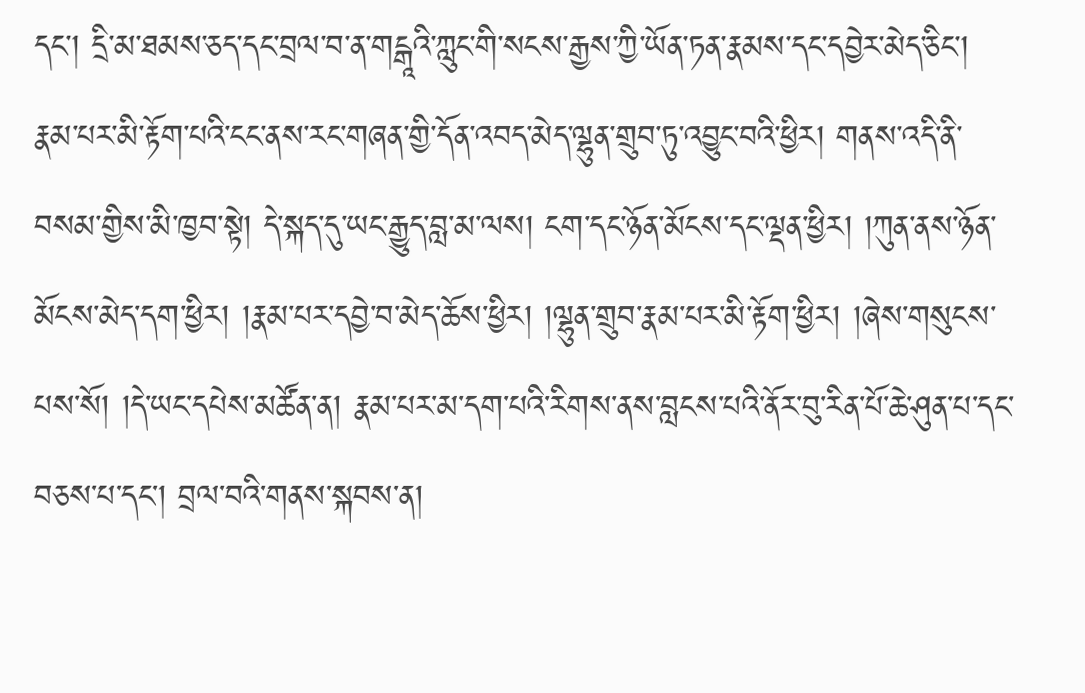དང་། དྲི་མ་ཐམས་ཅད་དང་བྲལ་བ་ན་གངྒཱའི་ཀླུང་གི་སངས་རྒྱས་ཀྱི་ཡོན་ཏན་རྣམས་དང་དབྱེར་མེད་ཅིང་། རྣམ་པར་མི་རྟོག་པའི་ངང་ནས་རང་གཞན་གྱི་དོན་འབད་མེད་ལྷུན་གྲུབ་ཏུ་འབྱུང་བའི་ཕྱིར། གནས་འདི་ནི་བསམ་གྱིས་མི་ཁྱབ་སྟེ། དེ་སྐད་དུ་ཡང་རྒྱུད་བླ་མ་ལས། ངག་དང་ཉོན་མོངས་དང་ལྡན་ཕྱིར། །ཀུན་ནས་ཉོན་མོངས་མེད་དག་ཕྱིར། །རྣམ་པར་དབྱེ་བ་མེད་ཆོས་ཕྱིར། །ལྷུན་གྲུབ་རྣམ་པར་མི་རྟོག་ཕྱིར། །ཞེས་གསུངས་པས་སོ། །དེ་ཡང་དཔེས་མཚོན་ན། རྣམ་པར་མ་དག་པའི་རིགས་ནས་བླངས་པའི་ནོར་བུ་རིན་པོ་ཆེ་ཤུན་པ་དང་བཅས་པ་དང་། བྲལ་བའི་གནས་སྐབས་ན།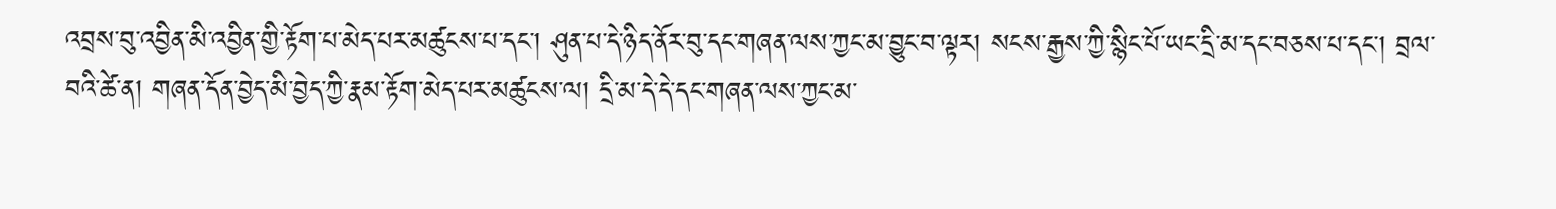འབྲས་བུ་འབྱིན་མི་འབྱིན་གྱི་རྟོག་པ་མེད་པར་མཚུངས་པ་དང་། ཤུན་པ་དེ་ཉིད་ནོར་བུ་དང་གཞན་ལས་ཀྱང་མ་བྱུང་བ་ལྟར། སངས་རྒྱས་ཀྱི་སྙིང་པོ་ཡང་དྲི་མ་དང་བཅས་པ་དང་། བྲལ་བའི་ཚེ་ན། གཞན་དོན་བྱེད་མི་བྱེད་ཀྱི་རྣམ་རྟོག་མེད་པར་མཚུངས་ལ། དྲི་མ་དེ་དེ་དང་གཞན་ལས་ཀྱང་མ་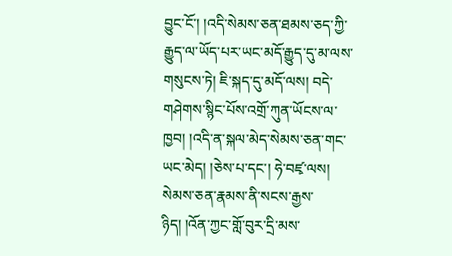བྱུང་ངོ་། །འདི་སེམས་ཅན་ཐམས་ཅད་ཀྱི་རྒྱུད་ལ་ཡོད་པར་ཡང་མདོ་རྒྱུད་དུ་མ་ལས་གསུངས་ཏེ། ཇི་སྐད་དུ་མདོ་ལས། བདེ་གཤེགས་སྙིང་པོས་འགྲོ་ཀུན་ཡོངས་ལ་ཁྱབ། །འདི་ན་སྐལ་མེད་སེམས་ཅན་གང་ཡང་མེད། །ཅེས་པ་དང་། ཧེ་བཛྭ་ལས། སེམས་ཅན་རྣམས་ནི་སངས་རྒྱས་ཉིད། །འོན་ཀྱང་གློ་བུར་དྲི་མས་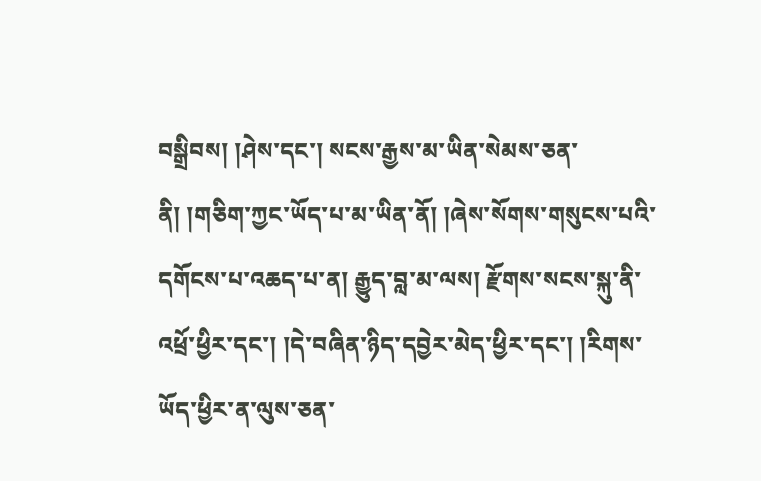བསྒྲིབས། །ཤེས་དང་། སངས་རྒྱས་མ་ཡིན་སེམས་ཅན་ནི། །གཅིག་ཀྱང་ཡོད་པ་མ་ཡིན་ནོ། །ཞེས་སོགས་གསུངས་པའི་དགོངས་པ་འཆད་པ་ན། རྒྱུད་བླ་མ་ལས། རྫོགས་སངས་སྐུ་ནི་འཕྲོ་ཕྱིར་དང་། །དེ་བཞིན་ཉིད་དབྱེར་མེད་ཕྱིར་དང་། །རིགས་ཡོད་ཕྱིར་ན་ལུས་ཅན་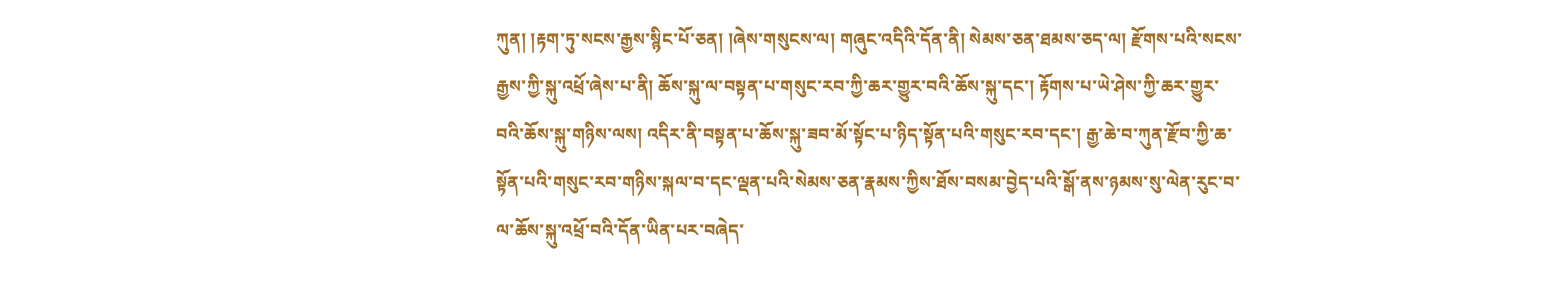ཀུན། །རྟག་ཏུ་སངས་རྒྱས་སྙིང་པོ་ཅན། །ཞེས་གསུངས་ལ། གཞུང་འདིའི་དོན་ནི། སེམས་ཅན་ཐམས་ཅད་ལ། རྫོགས་པའི་སངས་རྒྱས་ཀྱི་སྐུ་འཕྲོ་ཞེས་པ་ནི། ཆོས་སྐུ་ལ་བསྟན་པ་གསུང་རབ་ཀྱི་ཆར་གྱུར་བའི་ཆོས་སྐུ་དང་། རྟོགས་པ་ཡེ་ཤེས་ཀྱི་ཆར་གྱུར་བའི་ཆོས་སྐུ་གཉིས་ལས། འདིར་ནི་བསྟན་པ་ཆོས་སྐུ་ཟབ་མོ་སྟོང་པ་ཉིད་སྟོན་པའི་གསུང་རབ་དང་། རྒྱ་ཆེ་བ་ཀུན་རྫོབ་ཀྱི་ཆ་སྟོན་པའི་གསུང་རབ་གཉིས་སྐལ་བ་དང་ལྡན་པའི་སེམས་ཅན་རྣམས་ཀྱིས་ཐོས་བསམ་བྱེད་པའི་སྒོ་ནས་ཉམས་སུ་ལེན་རུང་བ་ལ་ཆོས་སྐུ་འཕྲོ་བའི་དོན་ཡིན་པར་བཞེད་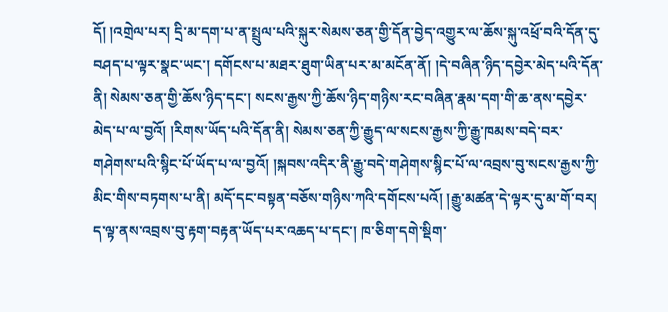དོ། །འགྲེལ་པར། དྲི་མ་དག་པ་ན་སྤྲུལ་པའི་སྐུར་སེམས་ཅན་གྱི་དོན་བྱེད་འགྱུར་ལ་ཆོས་སྐུ་འཕྲོ་བའི་དོན་དུ་བཤད་པ་ལྟར་སྣང་ཡང་། དགོངས་པ་མཐར་ཐུག་ཡིན་པར་མ་མངོན་ནོ། །དེ་བཞིན་ཉིད་དབྱེར་མེད་པའི་དོན་ནི། སེམས་ཅན་གྱི་ཆོས་ཉིད་དང་། སངས་རྒྱས་ཀྱི་ཆོས་ཉིད་གཉིས་རང་བཞིན་རྣམ་དག་གི་ཆ་ནས་དབྱེར་མེད་པ་ལ་བྱའོ། །རིགས་ཡོད་པའི་དོན་ནི། སེམས་ཅན་ཀྱི་རྒྱུད་ལ་སངས་རྒྱས་ཀྱི་རྒྱུ་ཁམས་བདེ་བར་གཤེགས་པའི་སྙིང་པོ་ཡོད་པ་ལ་བྱའོ། །སྐབས་འདིར་ནི་རྒྱུ་བདེ་གཤེགས་སྙིང་པོ་ལ་འབྲས་བུ་སངས་རྒྱས་ཀྱི་མིང་གིས་བཏགས་པ་ནི། མདོ་དང་བསྟན་བཅོས་གཉིས་ཀའི་དགོངས་པའོ། །རྒྱུ་མཚན་དེ་ལྟར་དུ་མ་གོ་བར། ད་ལྟ་ནས་འབྲས་བུ་རྟག་བརྟན་ཡོད་པར་འཆད་པ་དང་། ཁ་ཅིག་དགེ་སྡིག་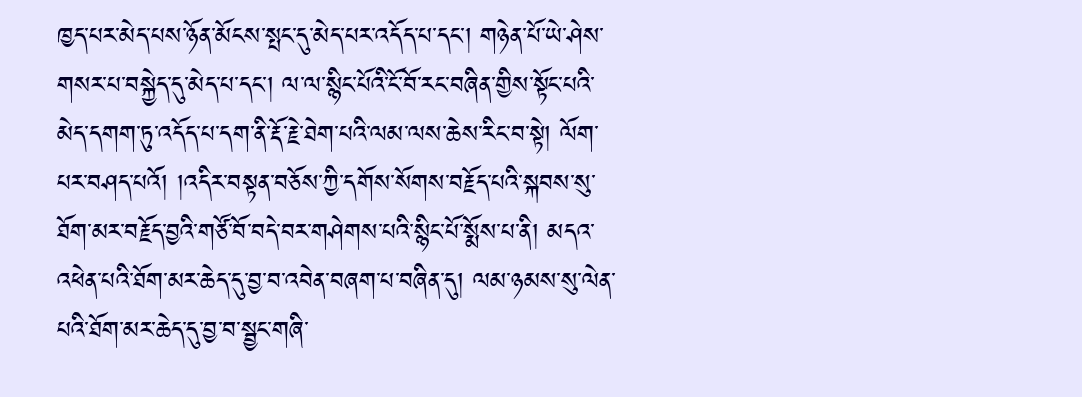ཁྱད་པར་མེད་པས་ཉོན་མོངས་སྤང་དུ་མེད་པར་འདོད་པ་དང་། གཉེན་པོ་ཡེ་ཤེས་གསར་པ་བསྐྱེད་དུ་མེད་པ་དང་། ལ་ལ་སྙིང་པོའི་ངོ་བོ་རང་བཞིན་གྱིས་སྟོང་པའི་མེད་དགག་ཏུ་འདོད་པ་དག་ནི་རྡོ་རྗེ་ཐེག་པའི་ལམ་ལས་ཆེས་རིང་བ་སྟེ། ལོག་པར་བཤད་པའོ། །འདིར་བསྟན་བཅོས་ཀྱི་དགོས་སོགས་བརྗོད་པའི་སྐབས་སུ་ཐོག་མར་བརྗོད་བྱའི་གཙོ་བོ་བདེ་བར་གཤེགས་པའི་སྙིང་པོ་སྨོས་པ་ནི། མདའ་འཕེན་པའི་ཐོག་མར་ཆེད་དུ་བྱ་བ་འབེན་བཞག་པ་བཞིན་དུ། ལམ་ཉམས་སུ་ལེན་པའི་ཐོག་མར་ཆེད་དུ་བྱ་བ་སྦྱང་གཞི་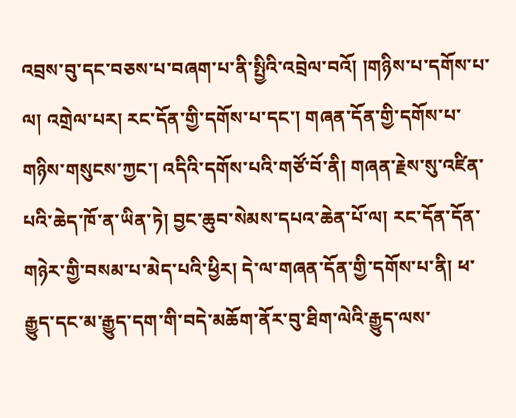འབྲས་བུ་དང་བཅས་པ་བཞག་པ་ནི་སྤྱིའི་འབྲེལ་བའོ། །གཉིས་པ་དགོས་པ་ལ། འགྲེལ་པར། རང་དོན་གྱི་དགོས་པ་དང་། གཞན་དོན་གྱི་དགོས་པ་གཉིས་གསུངས་ཀྱང་། འདིའི་དགོས་པའི་གཙོ་བོ་ནི། གཞན་རྗེས་སུ་འཛིན་པའི་ཆེད་ཁོ་ན་ཡིན་ཏེ། བྱང་ཆུབ་སེམས་དཔའ་ཆེན་པོ་ལ། རང་དོན་དོན་གཉེར་གྱི་བསམ་པ་མེད་པའི་ཕྱིར། དེ་ལ་གཞན་དོན་གྱི་དགོས་པ་ནི། ཕ་རྒྱུད་དང་མ་རྒྱུད་དག་གི་བདེ་མཆོག་ནོར་བུ་ཐིག་ལེའི་རྒྱུད་ལས་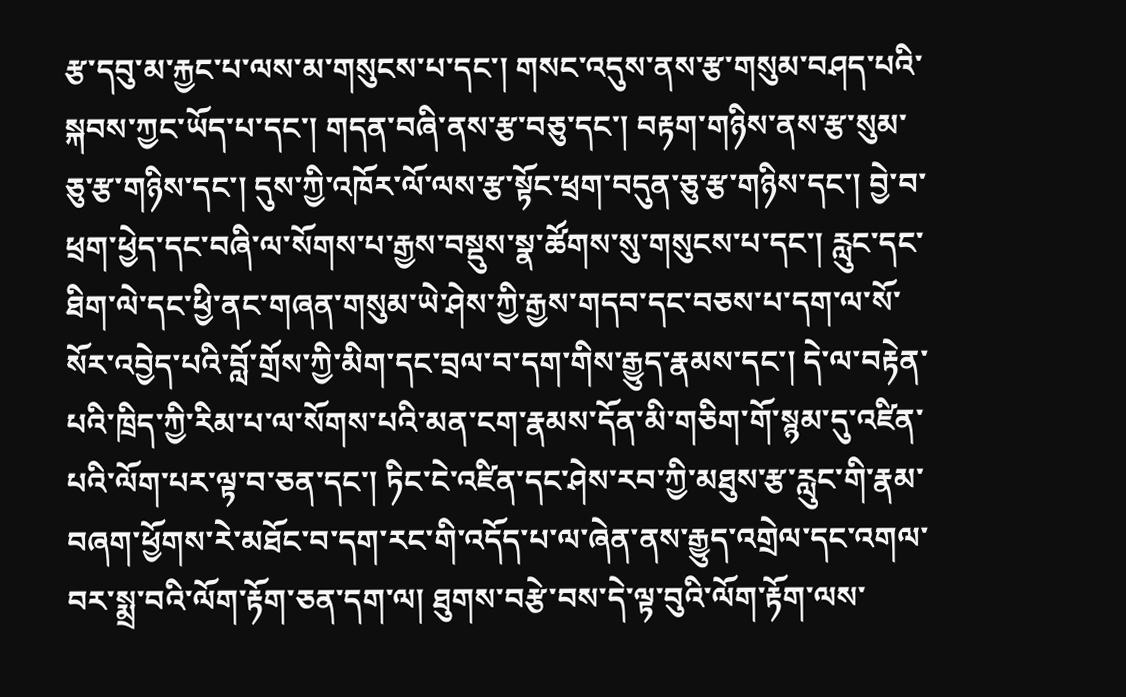རྩ་དབུ་མ་རྐྱང་པ་ལས་མ་གསུངས་པ་དང་། གསང་འདུས་ནས་རྩ་གསུམ་བཤད་པའི་སྐབས་ཀྱང་ཡོད་པ་དང་། གདན་བཞི་ནས་རྩ་བཅུ་དང་། བརྟག་གཉིས་ནས་རྩ་སུམ་ཅུ་རྩ་གཉིས་དང་། དུས་ཀྱི་འཁོར་ལོ་ལས་རྩ་སྟོང་ཕྲག་བདུན་ཅུ་རྩ་གཉིས་དང་། བྱེ་བ་ཕྲག་ཕྱེད་དང་བཞི་ལ་སོགས་པ་རྒྱས་བསྡུས་སྣ་ཚོགས་སུ་གསུངས་པ་དང་། རླུང་དང་ཐིག་ལེ་དང་ཕྱི་ནང་གཞན་གསུམ་ཡེ་ཤེས་ཀྱི་རྒྱས་གདབ་དང་བཅས་པ་དག་ལ་སོ་སོར་འབྱེད་པའི་བློ་གྲོས་ཀྱི་མིག་དང་བྲལ་བ་དག་གིས་རྒྱུད་རྣམས་དང་། དེ་ལ་བརྟེན་པའི་ཁྲིད་ཀྱི་རིམ་པ་ལ་སོགས་པའི་མན་ངག་རྣམས་དོན་མི་གཅིག་གོ་སྙམ་དུ་འཛིན་པའི་ལོག་པར་ལྟ་བ་ཅན་དང་། ཏིང་ངེ་འཛིན་དང་ཤེས་རབ་ཀྱི་མཐུས་རྩ་རླུང་གི་རྣམ་བཞག་ཕྱོགས་རེ་མཐོང་བ་དག་རང་གི་འདོད་པ་ལ་ཞེན་ནས་རྒྱུད་འགྲེལ་དང་འགལ་བར་སྨྲ་བའི་ལོག་རྟོག་ཅན་དག་ལ། ཐུགས་བརྩེ་བས་དེ་ལྟ་བུའི་ལོག་རྟོག་ལས་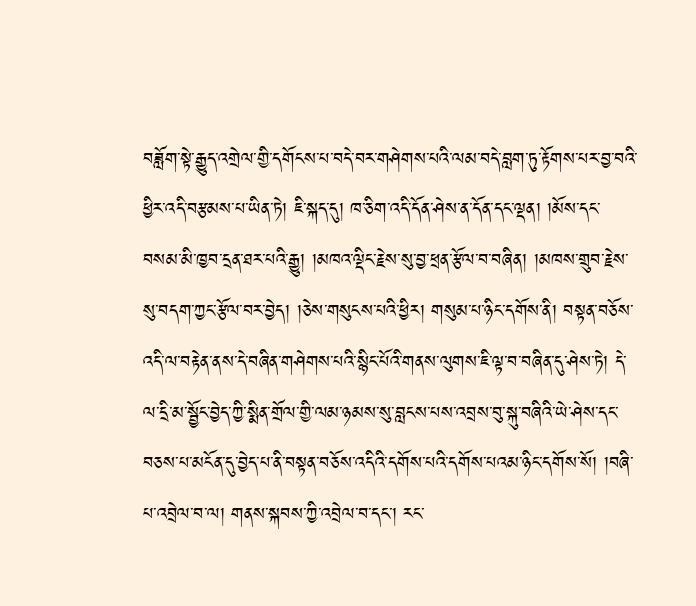བཟློག་སྟེ་རྒྱུད་འགྲེལ་གྱི་དགོངས་པ་བདེ་བར་གཤེགས་པའི་ལམ་བདེ་བླག་ཏུ་རྟོགས་པར་བྱ་བའི་ཕྱིར་འདི་བརྩམས་པ་ཡིན་ཏེ། ཇི་སྐད་དུ། ཁ་ཅིག་འདི་དོན་ཤེས་ན་དོན་དང་ལྡན། །མོས་དང་བསམ་མི་ཁྱབ་དྲན་ཐར་པའི་རྒྱུ། །མཁའ་ལྡིང་རྗེས་སུ་བྱ་ཕྲན་རྩོལ་བ་བཞིན། །མཁས་གྲུབ་རྗེས་སུ་བདག་ཀྱང་རྩོལ་བར་བྱེད། །ཅེས་གསུངས་པའི་ཕྱིར། གསུམ་པ་ཉིང་དགོས་ནི། བསྟན་བཅོས་འདི་ལ་བརྟེན་ནས་དེ་བཞིན་གཤེགས་པའི་སྙིང་པོའི་གནས་ལུགས་ཇི་ལྟ་བ་བཞིན་དུ་ཤེས་ཏེ། དེ་ལ་དྲི་མ་སྦྱོང་བྱེད་ཀྱི་སྨིན་གྲོལ་གྱི་ལམ་ཉམས་སུ་བླངས་པས་འབྲས་བུ་སྐུ་བཞིའི་ཡེ་ཤེས་དང་བཅས་པ་མངོན་དུ་བྱེད་པ་ནི་བསྟན་བཅོས་འདིའི་དགོས་པའི་དགོས་པའམ་ཉིང་དགོས་སོ། །བཞི་པ་འབྲེལ་བ་ལ། གནས་སྐབས་ཀྱི་འབྲེལ་བ་དང་། རང་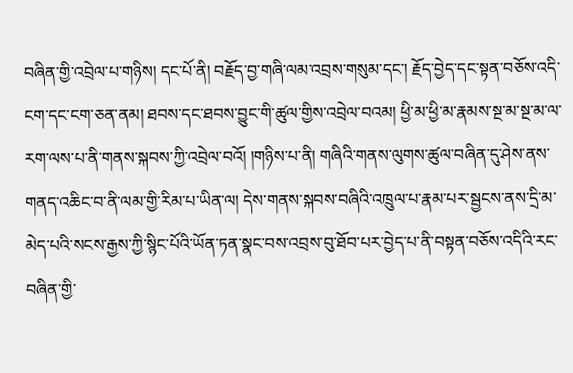བཞིན་གྱི་འབྲེལ་པ་གཉིས། དང་པོ་ནི། བརྗོད་བྱ་གཞི་ལམ་འབྲས་གསུམ་དང་། རྗོད་བྱེད་དང་སྟན་བཅོས་འདི་ངག་དང་ངག་ཅན་ནམ། ཐབས་དང་ཐབས་བྱུང་གི་ཚུལ་གྱིས་འབྲེལ་བའམ། ཕྱི་མ་ཕྱི་མ་རྣམས་སྔ་མ་སྔ་མ་ལ་རག་ལས་པ་ནི་གནས་སྐབས་ཀྱི་འབྲེལ་བའོ། །གཉིས་པ་ནི། གཞིའི་གནས་ལུགས་ཚུལ་བཞིན་དུ་ཤེས་ནས་གནད་འཆིང་བ་ནི་ལམ་གྱི་རིམ་པ་ཡིན་ལ། དེས་གནས་སྐབས་བཞིའི་འཁྲུལ་པ་རྣམ་པར་སྦྱངས་ནས་དྲི་མ་མེད་པའི་སངས་རྒྱས་ཀྱི་སྙིང་པོའི་ཡོན་ཏན་སྣང་བས་འབྲས་བུ་ཐོབ་པར་བྱེད་པ་ནི་བསྟན་བཅོས་འདིའི་རང་བཞིན་གྱི་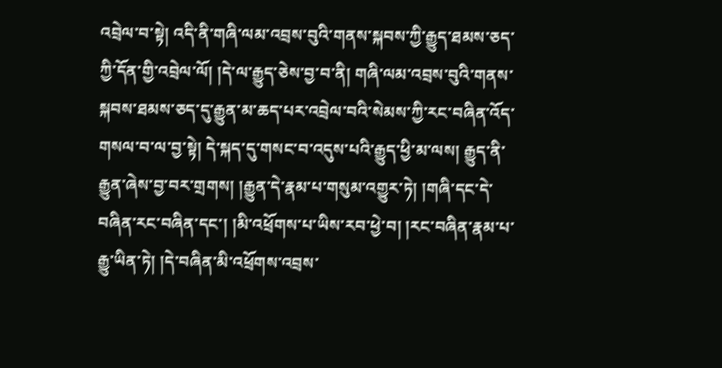འབྲེལ་བ་སྟེ། འདི་ནི་གཞི་ལམ་འབྲས་བུའི་གནས་སྐབས་ཀྱི་རྒྱུད་ཐམས་ཅད་ཀྱི་དོན་གྱི་འབྲེལ་ལོ། །དེ་ལ་རྒྱུད་ཅེས་བྱ་བ་ནི། གཞི་ལམ་འབྲས་བུའི་གནས་སྐབས་ཐམས་ཅད་དུ་རྒྱུན་མ་ཆད་པར་འབྲེལ་བའི་སེམས་ཀྱི་རང་བཞིན་འོད་གསལ་བ་ལ་བྱ་སྟེ། དེ་སྐད་དུ་གསང་བ་འདུས་པའི་རྒྱུད་ཕྱི་མ་ལས། རྒྱུད་ནི་རྒྱུན་ཞེས་བྱ་བར་གྲགས། །རྒྱུན་དེ་རྣམ་པ་གསུམ་འགྱུར་ཏེ། །གཞི་དང་དེ་བཞིན་རང་བཞིན་དང་། །མི་འཕྲོགས་པ་ཡིས་རབ་ཕྱེ་བ། །རང་བཞིན་རྣམ་པ་རྒྱུ་ཡིན་ཏེ། །དེ་བཞིན་མི་འཕྲོགས་འབྲས་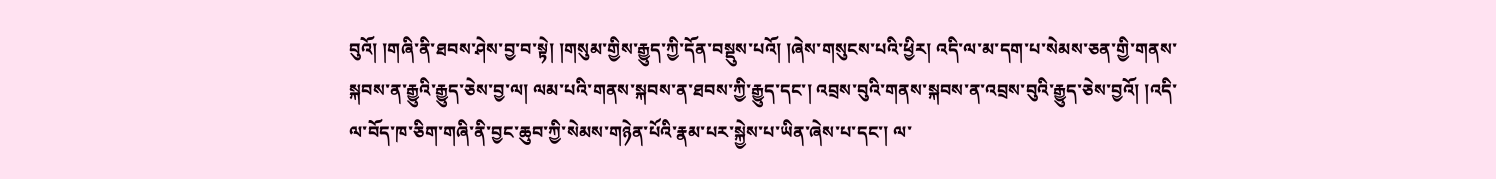བུའོ། །གཞི་ནི་ཐབས་ཤེས་བྱ་བ་སྟེ། །གསུམ་གྱིས་རྒྱུད་ཀྱི་དོན་བསྡུས་པའོ། །ཞེས་གསུངས་པའི་ཕྱིར། འདི་ལ་མ་དག་པ་སེམས་ཅན་གྱི་གནས་སྐབས་ན་རྒྱུའི་རྒྱུད་ཅེས་བྱ་ལ། ལམ་པའི་གནས་སྐབས་ན་ཐབས་ཀྱི་རྒྱུད་དང་། འབྲས་བུའི་གནས་སྐབས་ན་འབྲས་བུའི་རྒྱུད་ཅེས་བྱའོ། །འདི་ལ་བོད་ཁ་ཅིག་གཞི་ནི་བྱང་ཆུབ་ཀྱི་སེམས་གཉེན་པོའི་རྣམ་པར་སྐྱེས་པ་ཡིན་ཞེས་པ་དང་། ལ་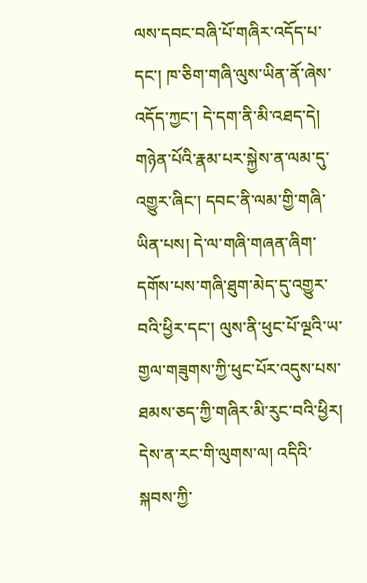ལས་དབང་བཞི་པོ་གཞིར་འདོད་པ་དང་། ཁ་ཅིག་གཞི་ལུས་ཡིན་ནོ་ཞེས་འདོད་ཀྱང་། དེ་དག་ནི་མི་འཐད་དེ། གཉེན་པོའི་རྣམ་པར་སྐྱེས་ན་ལམ་དུ་འགྱུར་ཞིང་། དབང་ནི་ལམ་གྱི་གཞི་ཡིན་པས། དེ་ལ་གཞི་གཞན་ཞིག་དགོས་པས་གཞི་ཐུག་མེད་དུ་འགྱུར་བའི་ཕྱིར་དང་། ལུས་ནི་ཕུང་པོ་ལྔའི་ཡ་གྱལ་གཟུགས་ཀྱི་ཕུང་པོར་འདུས་པས་ཐམས་ཅད་ཀྱི་གཞིར་མི་རུང་བའི་ཕྱིར། དེས་ན་རང་གི་ལུགས་ལ། འདིའི་སྐབས་ཀྱི་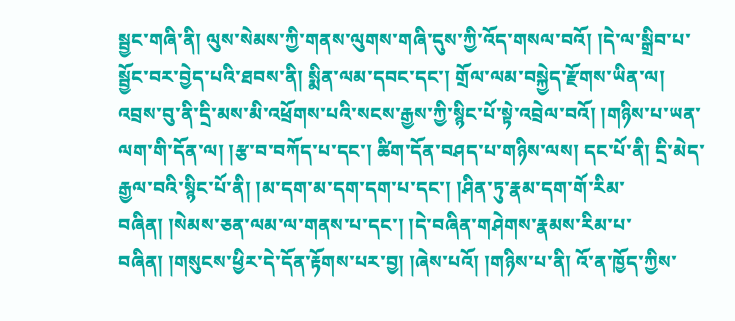སྦྱང་གཞི་ནི། ལུས་སེམས་ཀྱི་གནས་ལུགས་གཞི་དུས་ཀྱི་འོད་གསལ་བའོ། །དེ་ལ་སྒྲིབ་པ་སྦྱོང་བར་བྱེད་པའི་ཐབས་ནི། སྨིན་ལམ་དབང་དང་། གྲོལ་ལམ་བསྐྱེད་རྫོགས་ཡིན་ལ། འབྲས་བུ་ནི་དྲི་མས་མི་འཕྲོགས་པའི་སངས་རྒྱས་ཀྱི་སྙིང་པོ་སྟེ་འབྲེལ་བའོ། །གཉིས་པ་ཡན་ལག་གི་དོན་ལ། །རྩ་བ་བཀོད་པ་དང་། ཚིག་དོན་བཤད་པ་གཉིས་ལས། དང་པོ་ནི། དྲི་མེད་རྒྱལ་བའི་སྙིང་པོ་ནི། །མ་དག་མ་དག་དག་པ་དང་། །ཤིན་ཏུ་རྣམ་དག་གོ་རིམ་བཞིན། །སེམས་ཅན་ལམ་ལ་གནས་པ་དང་། །དེ་བཞིན་གཤེགས་རྣམས་རིམ་པ་བཞིན། །གསུངས་ཕྱིར་དེ་དོན་རྟོགས་པར་བྱ། །ཞེས་པའོ། །གཉིས་པ་ནི། འོ་ན་ཁྱོད་ཀྱིས་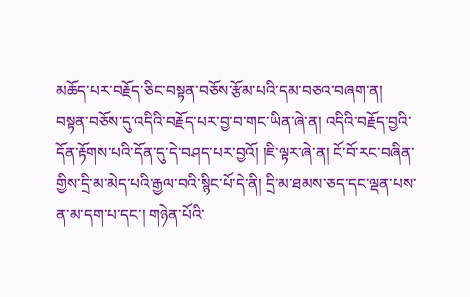མཆོད་པར་བརྗོད་ཅིང་བསྟན་བཅོས་རྩོམ་པའི་དམ་བཅའ་བཞག་ན། བསྟན་བཅོས་དུ་འདིའི་བརྗོད་པར་བྱ་བ་གང་ཡིན་ཞེ་ན། འདིའི་བརྗོད་བྱའི་དོན་རྟོགས་པའི་དོན་དུ་དེ་བཤད་པར་བྱའོ། །ཇི་ལྟར་ཞེ་ན། ངོ་བོ་རང་བཞིན་གྱིས་དྲི་མ་མེད་པའི་རྒྱལ་བའི་སྙིང་པོ་དེ་ནི། དྲི་མ་ཐམས་ཅད་དང་ལྡན་པས་ན་མ་དག་པ་དང་། གཉེན་པོའི་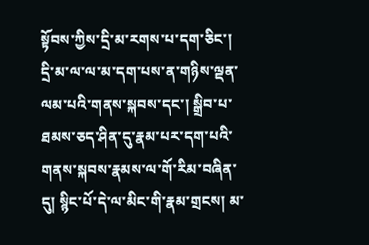སྟོབས་ཀྱིས་དྲི་མ་རགས་པ་དག་ཅིང་། དྲི་མ་ལ་ལ་མ་དག་པས་ན་གཉིས་ལྡན་ལམ་པའི་གནས་སྐབས་དང་། སྒྲིབ་པ་ཐམས་ཅད་ཤིན་དུ་རྣམ་པར་དག་པའི་གནས་སྐབས་རྣམས་ལ་གོ་རིམ་བཞིན་དུ། སྙིང་པོ་དེ་ལ་མིང་གི་རྣམ་གྲངས། མ་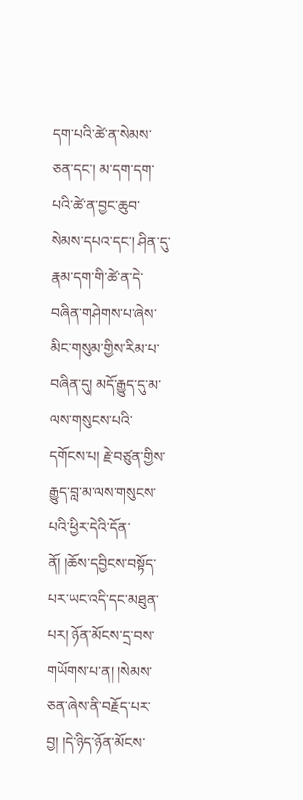དག་པའི་ཚེ་ན་སེམས་ཅན་དང་། མ་དག་དག་པའི་ཚེ་ན་བྱང་ཆུབ་སེམས་དཔའ་དང་། ཤིན་དུ་རྣམ་དག་གི་ཚེ་ན་དེ་བཞིན་གཤེགས་པ་ཞེས་མིང་གསུམ་གྱིས་རིམ་པ་བཞིན་དུ། མདོ་རྒྱུད་དུ་མ་ལས་གསུངས་པའི་དགོངས་པ། རྗེ་བཙུན་གྱིས་རྒྱུད་བླ་མ་ལས་གསུངས་པའི་ཕྱིར་དེའི་དོན་ནོ། །ཆོས་དབྱིངས་བསྟོད་པར་ཡང་འདི་དང་མཐུན་པར། ཉོན་མོངས་དྲ་བས་གཡོགས་པ་ན། །སེམས་ཅན་ཞེས་ནི་བརྗོད་པར་བྱ། །དེ་ཉིད་ཉོན་མོངས་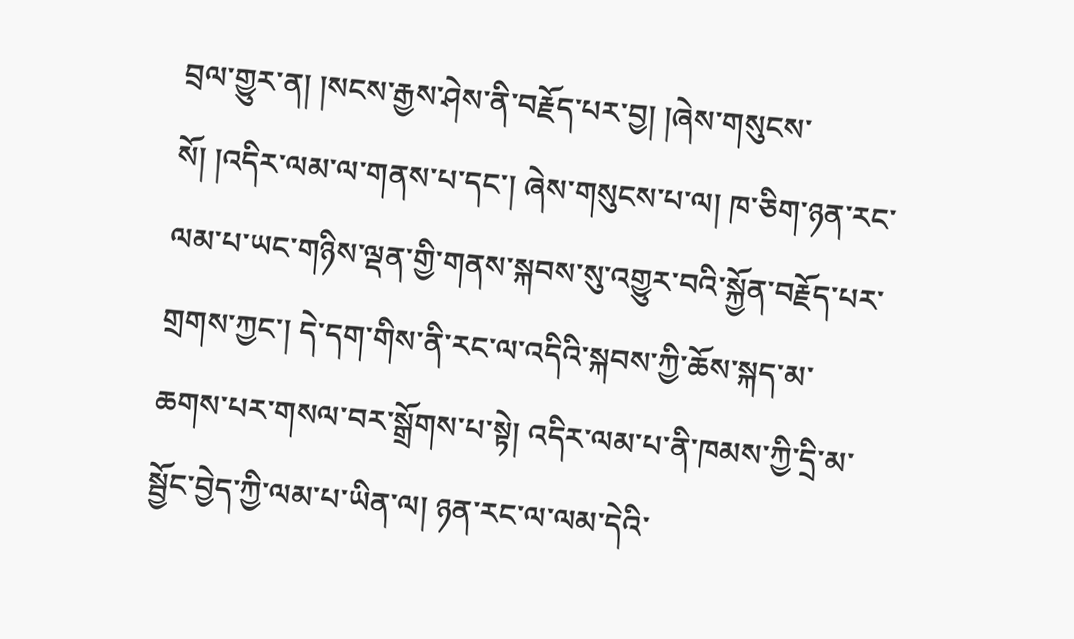བྲལ་གྱུར་ན། །སངས་རྒྱས་ཤེས་ནི་བརྗོད་པར་བྱ། །ཞེས་གསུངས་སོ། །འདིར་ལམ་ལ་གནས་པ་དང་། ཞེས་གསུངས་པ་ལ། ཁ་ཅིག་ཉན་རང་ལམ་པ་ཡང་གཉིས་ལྡན་གྱི་གནས་སྐབས་སུ་འགྱུར་བའི་སྐྱོན་བརྗོད་པར་གྲགས་ཀྱང་། དེ་དག་གིས་ནི་རང་ལ་འདིའི་སྐབས་ཀྱི་ཆོས་སྐད་མ་ཆགས་པར་གསལ་བར་སྒྲོགས་པ་སྟེ། འདིར་ལམ་པ་ནི་ཁམས་ཀྱི་དྲི་མ་སྦྱོང་བྱེད་ཀྱི་ལམ་པ་ཡིན་ལ། ཉན་རང་ལ་ལམ་དེའི་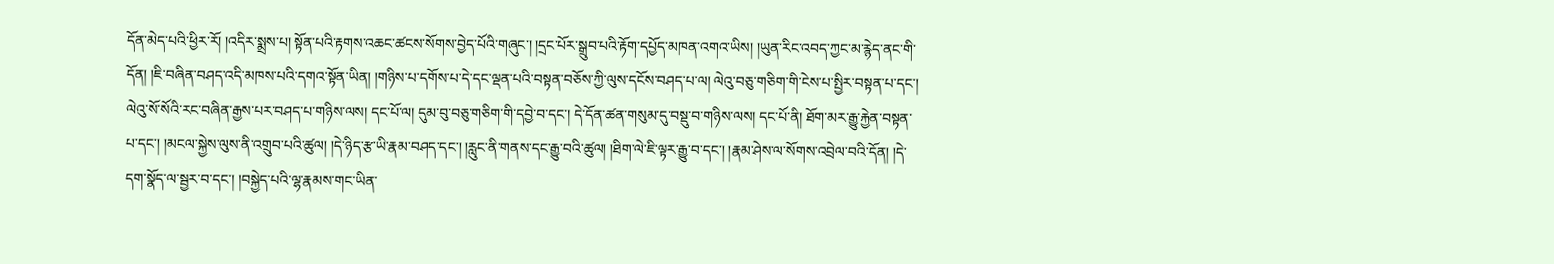དོན་མེད་པའི་ཕྱིར་རོ། །འདིར་སྨྲས་པ། སྟོན་པའི་རྟགས་འཆང་ཚངས་སོགས་བྱེད་པོའི་གཞུང་། །དྲང་པོར་སྒྲུབ་པའི་རྟོག་དཔྱོད་མཁན་འགའ་ཡིས། །ཡུན་རིང་འབད་ཀྱང་མ་རྙེད་ནང་གི་དོན། །ཇི་བཞིན་བཤད་འདི་མཁས་པའི་དགའ་སྟོན་ཡིན། །གཉིས་པ་དགོས་པ་དེ་དང་ལྡན་པའི་བསྟན་བཅོས་ཀྱི་ལུས་དངོས་བཤད་པ་ལ། ལེའུ་བཅུ་གཅིག་གི་ངེས་པ་སྤྱིར་བསྟན་པ་དང་། ལེའུ་སོ་སོའི་རང་བཞིན་རྒྱས་པར་བཤད་པ་གཉིས་ལས། དང་པོ་ལ། དུམ་བུ་བཅུ་གཅིག་གི་དབྱེ་བ་དང་། དེ་དོན་ཚན་གསུམ་དུ་བསྡུ་བ་གཉིས་ལས། དང་པོ་ནི། ཐོག་མར་རྒྱུ་རྐྱེན་བསྟན་པ་དང་། །མངལ་སྐྱེས་ལུས་ནི་འགྲུབ་པའི་ཚུལ། །དེ་ཉིད་རྩ་ཡི་རྣམ་བཤད་དང་། །རླུང་ནི་གནས་དང་རྒྱུ་བའི་ཚུལ། །ཐིག་ལེ་ཇི་ལྟར་རྒྱུ་བ་དང་། །རྣམ་ཤེས་ལ་སོགས་འབྲེལ་བའི་དོན། །དེ་དག་སྣོད་ལ་སྦྱར་བ་དང་། །བསྐྱེད་པའི་ལྷ་རྣམས་གང་ཡིན་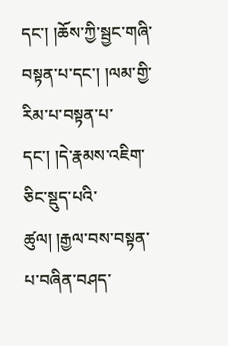དང་། །ཆོས་ཀྱི་སྦྱང་གཞི་བསྟན་པ་དང་། །ལམ་གྱི་རིམ་པ་བསྟན་པ་དང་། །དེ་རྣམས་འཇིག་ཅིང་སྡུད་པའི་ཚུལ། །རྒྱལ་བས་བསྟན་པ་བཞིན་བཤད་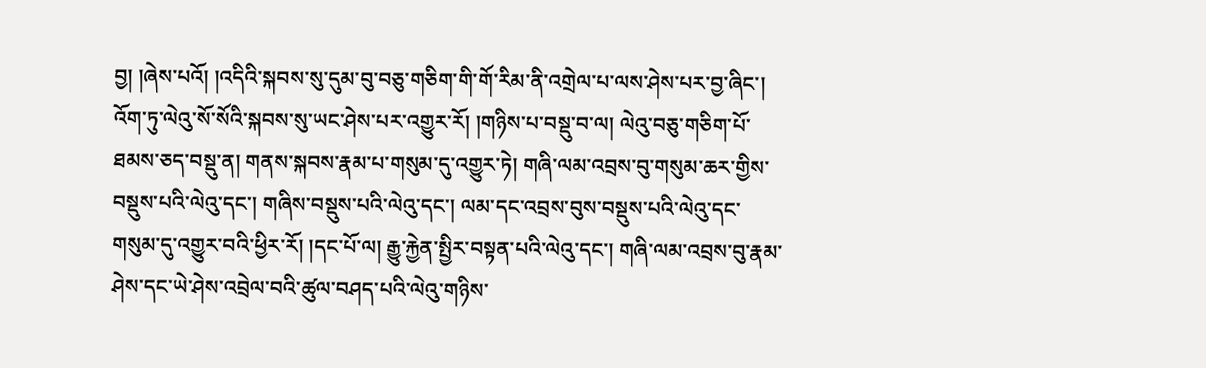བྱ། །ཞེས་པའོ། །འདིའི་སྐབས་སུ་དུམ་བུ་བཅུ་གཅིག་གི་གོ་རིམ་ནི་འགྲེལ་པ་ལས་ཤེས་པར་བྱ་ཞིང་། འོག་ཏུ་ལེའུ་སོ་སོའི་སྐབས་སུ་ཡང་ཤེས་པར་འགྱུར་རོ། །གཉིས་པ་བསྡུ་བ་ལ། ལེའུ་བཅུ་གཅིག་པོ་ཐམས་ཅད་བསྡུ་ན། གནས་སྐབས་རྣམ་པ་གསུམ་དུ་འགྱུར་ཏེ། གཞི་ལམ་འབྲས་བུ་གསུམ་ཆར་གྱིས་བསྡུས་པའི་ལེའུ་དང་། གཞིས་བསྡུས་པའི་ལེའུ་དང་། ལམ་དང་འབྲས་བུས་བསྡུས་པའི་ལེའུ་དང་གསུམ་དུ་འགྱུར་བའི་ཕྱིར་རོ། །དང་པོ་ལ། རྒྱུ་རྐྱེན་སྤྱིར་བསྟན་པའི་ལེའུ་དང་། གཞི་ལམ་འབྲས་བུ་རྣམ་ཤེས་དང་ཡེ་ཤེས་འབྲེལ་བའི་ཚུལ་བཤད་པའི་ལེའུ་གཉིས་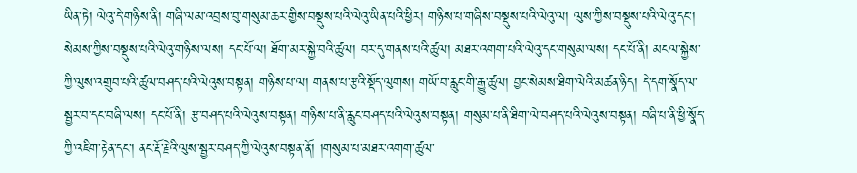ཡིན་ཏེ། ལེའུ་དེ་གཉིས་ནི། གཞི་ལམ་འབྲས་བུ་གསུམ་ཆར་གྱིས་བསྡུས་པའི་ལེའུ་ཡིན་པའི་ཕྱིར། གཉིས་པ་གཞིས་བསྡུས་པའི་ལེའུ་ལ། ལུས་ཀྱིས་བསྡུས་པའི་ལེའུ་དང་། སེམས་ཀྱིས་བསྡུས་པའི་ལེའུ་གཉིས་ལས། དང་པོ་ལ། ཐོག་མར་སྐྱེ་བའི་ཚུལ། བར་དུ་གནས་པའི་ཚུལ། མཐར་འགག་པའི་ལེའུ་དང་གསུམ་ལས། དང་པོ་ནི། མངལ་སྐྱེས་ཀྱི་ལུས་འགྲུབ་པའི་ཚུལ་བཤད་པའི་ལེའུས་བསྟན། གཉིས་པ་ལ། གནས་པ་རྩའི་སྡོད་ལུགས། གཡོ་བ་རླུང་གི་རྒྱུ་ཚུལ། བྱང་སེམས་ཐིག་ལེའི་མཚན་ཉིད། དེ་དག་སྣོད་ལ་སྦྱར་བ་དང་བཞི་ལས། དང་པོ་ནི། རྩ་བཤད་པའི་ལེའུས་བསྟན། གཉིས་པ་ནི་རླུང་བཤད་པའི་ལེའུས་བསྟན། གསུམ་པ་ནི་ཐིག་ལེ་བཤད་པའི་ལེའུས་བསྟན། བཞི་པ་ནི་ཕྱི་སྣོད་ཀྱི་འཇིག་རྟེན་དང་། ནང་རྡོ་རྗེའི་ལུས་སྦྱར་བཤད་ཀྱི་ལེའུས་བསྟན་ནོ། །གསུམ་པ་མཐར་འགག་ཚུལ་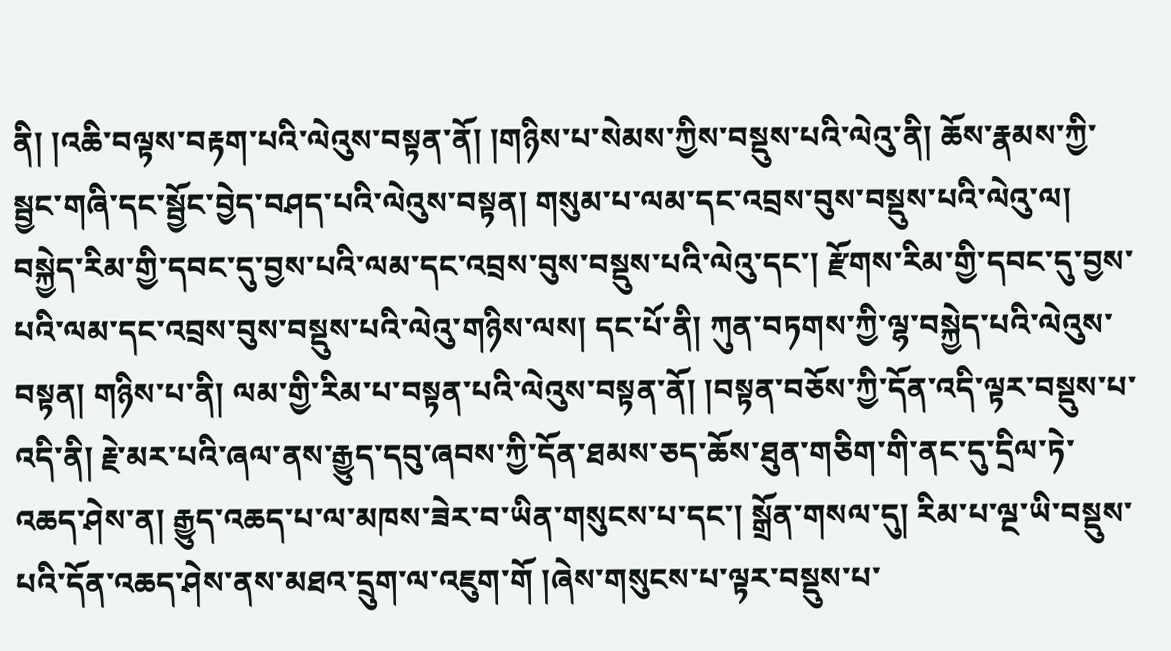ནི། །འཆི་བལྟས་བརྟག་པའི་ལེའུས་བསྟན་ནོ། །གཉིས་པ་སེམས་ཀྱིས་བསྡུས་པའི་ལེའུ་ནི། ཆོས་རྣམས་ཀྱི་སྦྱང་གཞི་དང་སྦྱོང་བྱེད་བཤད་པའི་ལེའུས་བསྟན། གསུམ་པ་ལམ་དང་འབྲས་བུས་བསྡུས་པའི་ལེའུ་ལ། བསྐྱེད་རིམ་གྱི་དབང་དུ་བྱས་པའི་ལམ་དང་འབྲས་བུས་བསྡུས་པའི་ལེའུ་དང་། རྫོགས་རིམ་གྱི་དབང་དུ་བྱས་པའི་ལམ་དང་འབྲས་བུས་བསྡུས་པའི་ལེའུ་གཉིས་ལས། དང་པོ་ནི། ཀུན་བཏགས་ཀྱི་ལྷ་བསྐྱེད་པའི་ལེའུས་བསྟན། གཉིས་པ་ནི། ལམ་གྱི་རིམ་པ་བསྟན་པའི་ལེའུས་བསྟན་ནོ། །བསྟན་བཅོས་ཀྱི་དོན་འདི་ལྟར་བསྡུས་པ་འདི་ནི། རྗེ་མར་པའི་ཞལ་ནས་རྒྱུད་དབུ་ཞབས་ཀྱི་དོན་ཐམས་ཅད་ཆོས་ཐུན་གཅིག་གི་ནང་དུ་དྲིལ་ཏེ་འཆད་ཤེས་ན། རྒྱུད་འཆད་པ་ལ་མཁས་ཟེར་བ་ཡིན་གསུངས་པ་དང་། སྒྲོན་གསལ་དུ། རིམ་པ་ལྔ་ཡི་བསྡུས་པའི་དོན་འཆད་ཤེས་ནས་མཐའ་དྲུག་ལ་འཇུག་གོ །ཞེས་གསུངས་པ་ལྟར་བསྡུས་པ་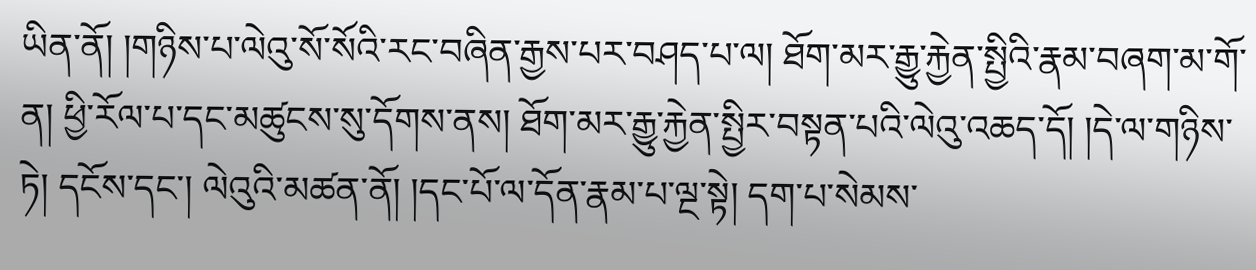ཡིན་ནོ། །གཉིས་པ་ལེའུ་སོ་སོའི་རང་བཞིན་རྒྱས་པར་བཤད་པ་ལ། ཐོག་མར་རྒྱུ་རྐྱེན་སྤྱིའི་རྣམ་བཞག་མ་གོ་ན། ཕྱི་རོལ་པ་དང་མཚུངས་སུ་དོགས་ནས། ཐོག་མར་རྒྱུ་རྐྱེན་སྤྱིར་བསྟན་པའི་ལེའུ་འཆད་དོ། །དེ་ལ་གཉིས་ཏེ། དངོས་དང་། ལེའུའི་མཚན་ནོ། །དང་པོ་ལ་དོན་རྣམ་པ་ལྔ་སྟེ། དག་པ་སེམས་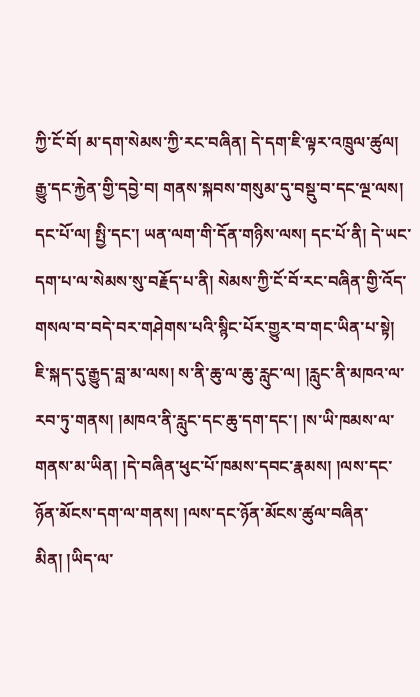ཀྱི་ངོ་བོ། མ་དག་སེམས་ཀྱི་རང་བཞིན། དེ་དག་ཇི་ལྟར་འཁྲུལ་ཚུལ། རྒྱུ་དང་རྐྱེན་གྱི་དབྱེ་བ། གནས་སྐབས་གསུམ་དུ་བསྡུ་བ་དང་ལྔ་ལས། དང་པོ་ལ། སྤྱི་དང་། ཡན་ལག་གི་དོན་གཉིས་ལས། དང་པོ་ནི། དེ་ཡང་དག་པ་ལ་སེམས་སུ་བརྗོད་པ་ནི། སེམས་ཀྱི་ངོ་བོ་རང་བཞིན་གྱི་འོད་གསལ་བ་བདེ་བར་གཤེགས་པའི་སྙིང་པོར་གྱུར་བ་གང་ཡིན་པ་སྟེ། ཇི་སྐད་དུ་རྒྱུད་བླ་མ་ལས། ས་ནི་ཆུ་ལ་ཆུ་རླུང་ལ། །རླུང་ནི་མཁའ་ལ་རབ་ཏུ་གནས། །མཁའ་ནི་རླུང་དང་ཆུ་དག་དང་། །ས་ཡི་ཁམས་ལ་གནས་མ་ཡིན། །དེ་བཞིན་ཕུང་པོ་ཁམས་དབང་རྣམས། །ལས་དང་ཉོན་མོངས་དག་ལ་གནས། །ལས་དང་ཉོན་མོངས་ཚུལ་བཞིན་མིན། །ཡིད་ལ་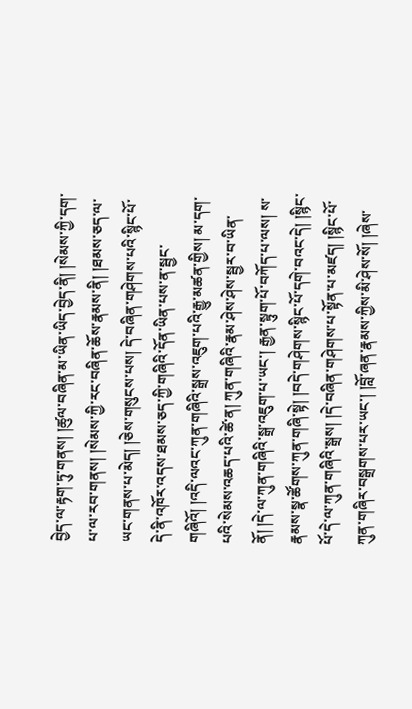བྱེད་ལ་རྟག་ཏུ་གནས། །ཚུལ་བཞིན་མ་ཡིན་ཡིད་བྱེད་ནི། །སེམས་ཀྱི་དག་པ་ལ་རབ་གནས། །སེམས་ཀྱི་རང་བཞིན་ཆོས་རྣམས་ནི། །ཐམས་ཅད་ལ་ཡང་གནས་པ་མེད། །ཅེས་གསུངས་པས། དེ་བཞིན་གཤེགས་པའི་སྙིང་པོ་དེ་ནི་འཁོར་འདས་ཐམས་ཅད་ཀྱི་གཞིའི་དོན་ཡིན་པས་ན་སྦྱང་གཞིའོ། །འདི་ལའང་ཀུན་གཞིའི་སྒྲས་འཇུག་པའི་རྒྱུ་མཚན་གྱིས། མ་དག་པའི་སེམས་འཆད་པའི་ཚེ་ན། ཀུན་གཞིའི་རྣམ་ཤེས་ཤེས་སྦྱར་བ་ཡིན་ནོ། །དེ་ལ་ཀུན་གཞིའི་སྒྲ་འཇུག་པ་ཡང་། རྒྱན་སྟུག་པོ་བཀོད་པ་ལས། ས་རྣམས་སྣ་ཚོགས་ཀུན་གཞི་སྟེ། །བདེ་གཤེགས་སྙིང་པོ་དགེ་བའང་དེ། །སྙིང་པོ་དེ་ལ་ཀུན་གཞིའི་སྒྲས། །དེ་བཞིན་གཤེགས་པ་སྟོན་པ་མཛད། །སྙིང་པོ་ཀུན་གཞིར་བསྒྲགས་པར་ཡང་། །བློ་ཞན་རྣམས་ཀྱིས་མི་ཤེས་སོ། །ཞེས་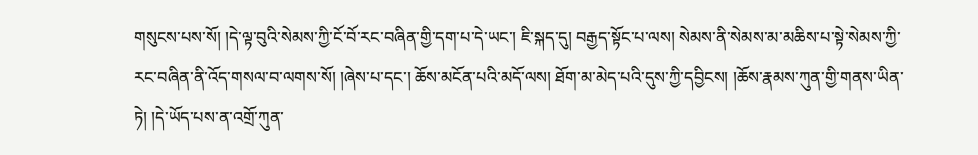གསུངས་པས་སོ། །དེ་ལྟ་བུའི་སེམས་ཀྱི་ངོ་བོ་རང་བཞིན་གྱི་དག་པ་དེ་ཡང་། ཇི་སྐད་དུ། བརྒྱད་སྟོང་པ་ལས། སེམས་ནི་སེམས་མ་མཆིས་པ་སྟེ་སེམས་ཀྱི་རང་བཞིན་ནི་འོད་གསལ་བ་ལགས་སོ། །ཞེས་པ་དང་། ཆོས་མངོན་པའི་མདོ་ལས། ཐོག་མ་མེད་པའི་དུས་ཀྱི་དབྱིངས། །ཆོས་རྣམས་ཀུན་གྱི་གནས་ཡིན་ཏེ། །དེ་ཡོད་པས་ན་འགྲོ་ཀུན་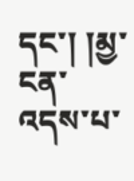དང་། །མྱ་ངན་འདས་པ་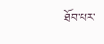ཐོབ་པར་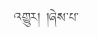འགྱུར། །ཞེས་པ་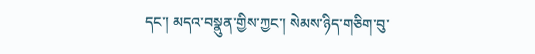དང་། མདའ་བསྣུན་གྱིས་ཀྱང་། སེམས་ཉིད་གཅིག་བུ་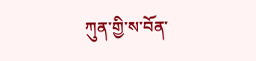ཀུན་གྱི་ས་བོན་